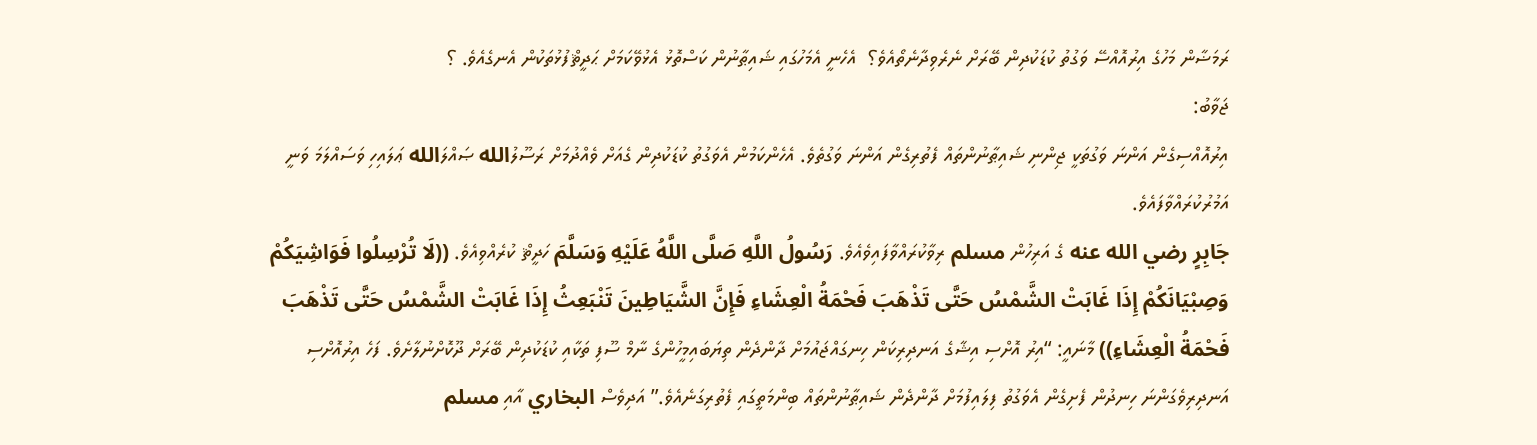ރަމަޟާން މަހުގެ އިރުއޮއްސޭ ވަގުތު ކުޑަކުދިން ބޭރަށް ނެރެވިދާނެތޯއެވެ؟  އެހެނީ އެމަހުގައި ޝައިޠާނުން ކަސްތޮޅު އެޅުވޭކަމަށް ޙަދީޘްފުޅުތަކުން އެނގެއެވެ. ؟
ޖަވާބު:
އިރުއޮއްސިގެން އަންނަ ވަގުތަކީ ޖިންނި ޝައިޠާނުންތައް ފެތުރިގެން އަންނަ ވަގުތެވެ. އެހެންކަމުން އެވަގުތު ކުޑަކުދިން ގެއަށް ވެއްދުމަށް ރަސޫލުالله ޞައްލަالله ޢަލައިހި ވަސައްލަމަ ވަނީ އަމުރުކުރައްވާފައެވެ.
جَابِرٍ رضي الله عنه ގެ އަރިހުން مسلم ރިވާކުރައްވާފައިވެއެވެ. رَسُولُ اللَّهِ صَلَّى اللَّهُ عَلَيْهِ وَسَلَّمَ ހަދީޘް ކުރެއްވިއެވެ. ((لَا تُرْسِلُوا فَوَاشِيَكُمْ وَصِبْيَانَكُمْ إِذَا غَابَتْ الشَّمْسُ حَتَّى تَذْهَبَ فَحْمَةُ الْعِشَاءِ فَإِنَّ الشَّيَاطِينَ تَنْبَعِثُ إِذَا غَابَتْ الشَّمْسُ حَتَّى تَذْهَبَ فَحْمَةُ الْعِشَاءِ)) މާނައީ: “އިރު އޮށްސި އިޝާގެ އަނދިރިކަން ހިނގައްޖައުމަށް ދާންދެން ތިޔަބައިމީހުންގެ ނާމް ސޫފި ތަކާއި ކުޑަކުދިން ބޭރަށް ދޫކޮށްނުލާށެވެ. ފަހެ އިރުއޮށްސި އަނދިރިވެގަންނަ ހިނދުން ފެށިގެން އެވަގުތު ފިލައިފުމަށް ދާންދެން ޝައިޠާނުންތައް ބިންމަތީގައި ފެތުރިގަނެއެވެ.” އަދިވެސް البخاري އާއި مسلم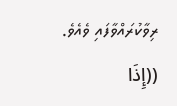ރިވާކުރައްވާފައި ވެއެވެ. ((إِذَا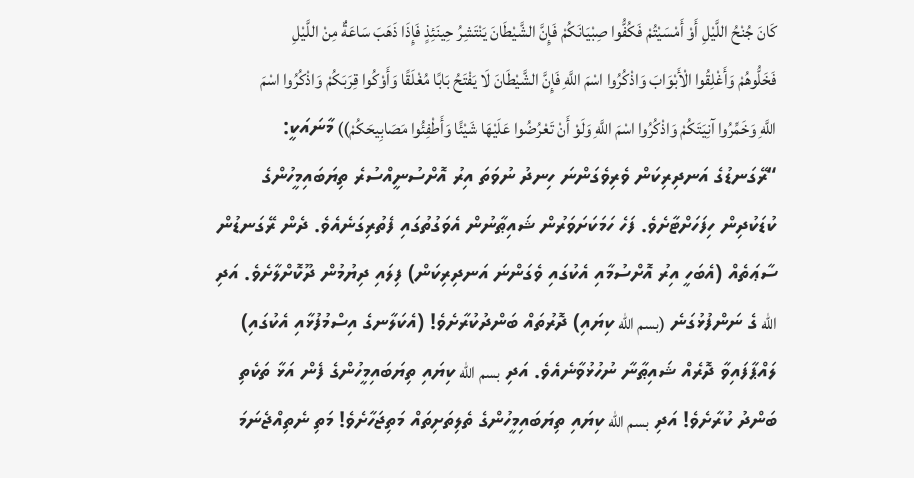كَانَ جُنْحُ اللَّيْلِ أَوْ أَمْسَيْتُمْ فَكُفُّوا صِبْيَانَكُمْ فَإِنَّ الشَّيْطَانَ يَنْتَشِرُ حِينَئِذٍ فَإِذَا ذَهَبَ سَاعَةٌ مِنْ اللَّيْلِ فَخَلُّوهُمْ وَأَغْلِقُوا الْأَبْوَابَ وَاذْكُرُوا اسْمَ اللَّهِ فَإِنَّ الشَّيْطَانَ لَا يَفْتَحُ بَابًا مُغْلَقًا وَأَوْكُوا قِرَبَكُمْ وَاذْكُرُوا اسْمَ اللَّهِ وَخَمِّرُوا آنِيَتَكُمْ وَاذْكُرُوا اسْمَ اللَّهِ وَلَوْ أَنْ تَعْرُضُوا عَلَيْهَا شَيْئًا وَأَطْفِئُوا مَصَابِيحَكُمْ)) މާނައަކީ: “ރޭގަނޑުގެ އަނދިރިކަން ވެރިވެގަންނަ ހިނދު ނުވަތަ އިރު އޮށްސުނީއްސުރެ ތިޔަބައިމީހުންގެ ކުޑަކުދިން ހިފަހަށްޓާށެވެ. ފަހެ ހަމަކަށަވަރުން ޝައިޠާނުން އެވަގުތުގައި ފެތުރިގަނެއެވެ. ދެން ރޭގަނޑުން ސާޢަތެއް (އެބަހީ އިރު އޮށްސުމާއި އެކުގައި ވެގަންނަ އަނދިރިކަން) ފިލައި ދިޔުމުން ދޫކޮށްލާށެވެ. އަދި الله ގެ ނަންފުޅުގަނެ (بسم الله ކިޔައި) ދޮރުތައް ބަންދުކުރާށެވެ! (އެކަލާނގެ އިސްމުފުޅާއި އެކުގައި) ލައްޕާފައިވާ ދޮރެއް ޝައިޠާނާ ނުހުޅުވާނެއެވެ. އަދި بسم الله ކިޔައި ތިޔަބައިމީހުންގެ ފެން އަޅާ ތަކެތި ބަންދު ކުރާށެވެ! އަދި بسم الله ކިޔައި ތިޔަބައިމީހުންގެ ތެލިތަށިތައް މަތިޖަހާށެވެ! މަތި ނެތިއްޖެނަމަ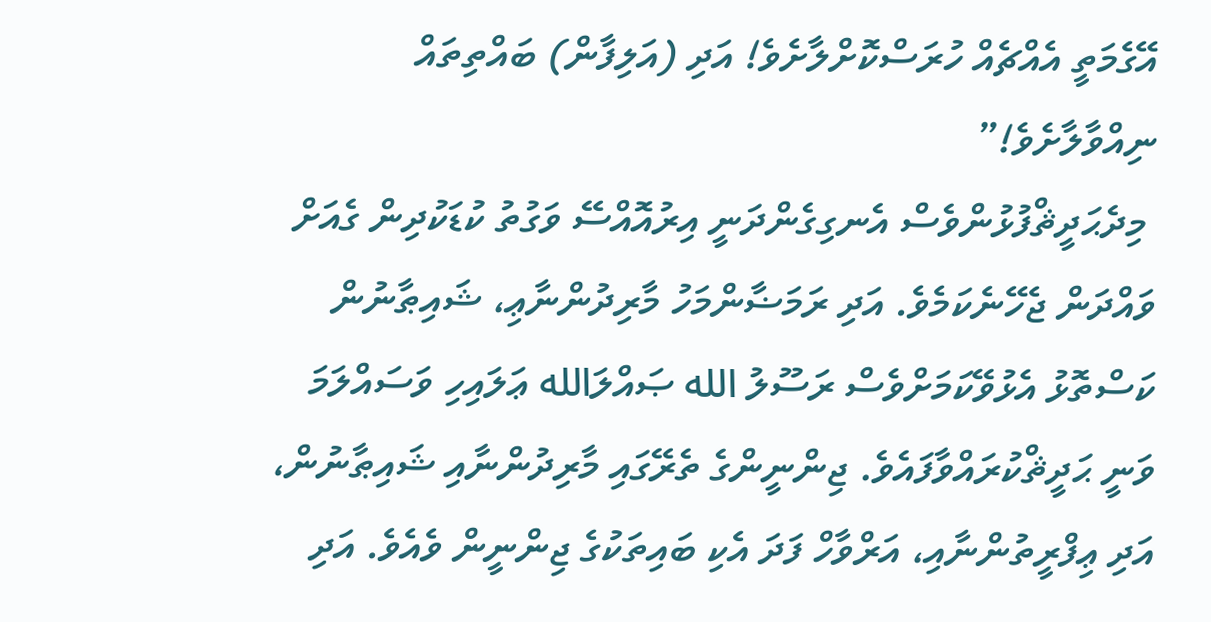އޭގެމަތީ އެއްޗެއް ހުރަސްކޮށްލާށެވެ! އަދި (އަލިފާން) ބައްތިތައް ނިއްވާލާށެވެ!”
 މިދެޙަދީޘްފުޅުންވެސް އެނގިގެންދަނީ އިރުއޮއްސޭ ވަގުތު ކުޑަކުދިން ގެއަށް ވައްދަން ޖެހޭނެކަމެވެ. އަދި ރަމަޟާންމަހު މާރިދުންނާޢި، ޝައިޠާނުން ކަސްތޮޅު އެޅުވޭކަމަށްވެސް ރަސޫލު الله ޞައްލަالله ޢަލައިހި ވަސައްލަމަ ވަނީ ޙަދީޘްކުރައްވާފައެވެ. ޖިންނީންގެ ތެރޭގައި މާރިދުންނާއި ޝައިޠާނުން، އަދި ޢިފްރީތުންނާއި، އަރްވާހް ފަދަ އެކި ބައިތަކުގެ ޖިންނީން ވެއެވެ. އަދި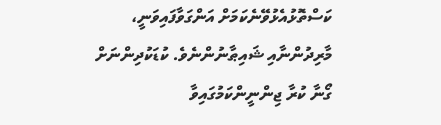ކަސްތޮޅުއެޅުވޭނެކަމަށް އަންގަވާފައިވަނީ، މާރިދުންނާއި ޝައިޠާނުންނެވެ. ކުޑަކުދިންނަށް ގޯނާ ކުރާ ޖިންނީންކަމުގައިވާ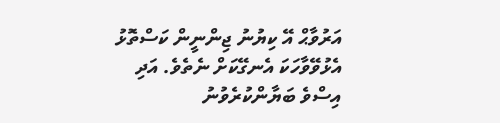އަރުވާޙް އޭ ކިޔުނު ޖިންނީން ކަސްތޮޅު އެޅުވޭވާހަކަ އެނގޭކަށް ނެތެވެ. އަދި އިސްވެ ބަޔާންކުރެވުނު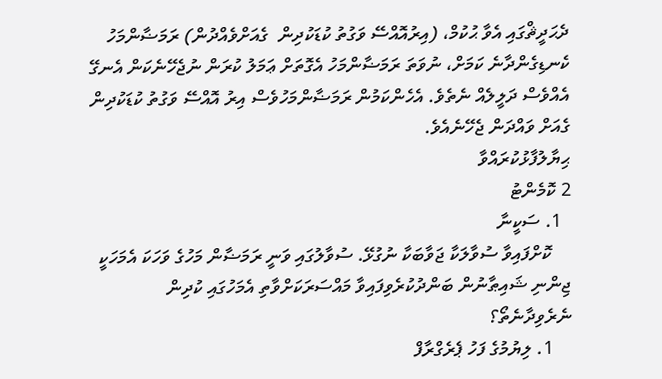ދެޙަދީޘްގައި އެވާ ޙުކުމް، (އިރުއޮއްސޭ ވަގުތު ކުޑަކުދިން  ގެއަށްވެއްދުން) ރަމަޟާންމަހު ކެނޑިގެންދާނެ ކަމަށް، ނުވަތަ ރަމަޟާންމަހު އެގޮތަށް ޢަމަލު ކުރަން ނުޖެހޭނެކަން އެނގޭ އެއްވެސް ދަލީލެއް ނެތެވެ. އެހެންކަމުން ރަމަޟާންމަހުވެސް އިރު އޮއްސޭ ވަގުތު ކުޑަކުދިން ގެއަށް ވައްދަން ޖެހޭނެއެވެ.
ޙިޔާލުފާޅުކުރައްވާ
2 ކޮމެންޓު
  1. ސަކީނާ
    ކޮށްފައިވާ ސުވާލަކާ ޖަވާބަކާ ނުގުޅޭ. ސުވާލުގައި ވަނީ ރަމަޟާން މަހުގެ ވަހަކަ އެމަހަކީ ޖިންނި ޝައިޠާނުން ބަންދުކުރެވިފައިވާ މައްސަރަކަށްވާތި އެމަހުގައި ކުދިން ނެރެވިދާނެތޯ؟
    1. ލިޔުމުގެ ފަހު ޕެރެގްރާފް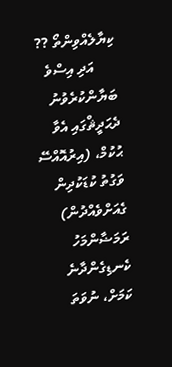ކިޔާލެއްވިންތޯ ??
      އަދި އިސްވެ ބަޔާންކުރެވުނު ދެޙަދީޘްގައި އެވާ ޙުކުމް، (އިރުއޮއްސޭ ވަގުތު ކުޑަކުދިން ގެއަށްވެއްދުން) ރަމަޟާންމަހު ކެނޑިގެންދާނެ ކަމަށް، ނުވަތަ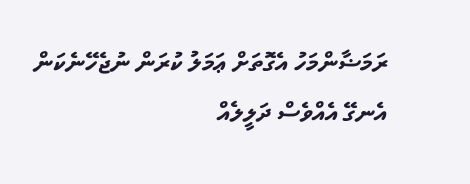ރަމަޟާންމަހު އެގޮތަށް ޢަމަލު ކުރަން ނުޖެހޭނެކަން އެނގޭ އެއްވެސް ދަލީލެއް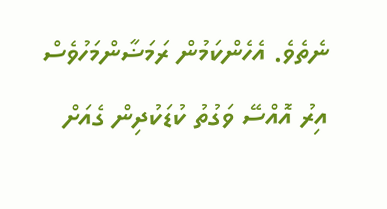ނެތެވެ. އެހެންކަމުން ރަމަޟާންމަހުވެސް އިރު އޮއްސޭ ވަގުތު ކުޑަކުދިން ގެއަށް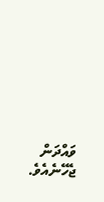ވައްދަން ޖެހޭނެއެވެ.